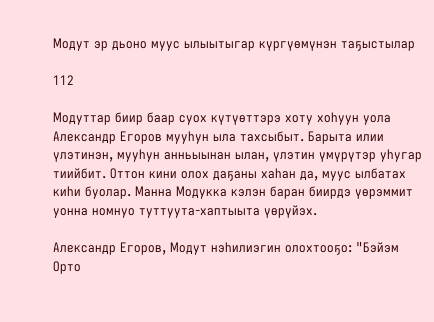Модут эр дьоно муус ылыытыгар күргүөмүнэн таҕыстылар

112

Модуттар биир баар суох күтүөттэрэ хоту хоһуун уола Александр Егоров мууһун ыла тахсыбыт. Барыта илии үлэтинэн, мууһун анньыынан ылан, үлэтин үмүрүтэр уһугар тиийбит. Оттон кини олох даҕаны хаһан да, муус ылбатах киһи буолар. Манна Модукка кэлэн баран биирдэ үөрэммит уонна номнуо туттуута-хаптыыта үөрүйэх.

Александр Егоров, Модут нэһилиэгин олохтооҕо: "Бэйэм Орто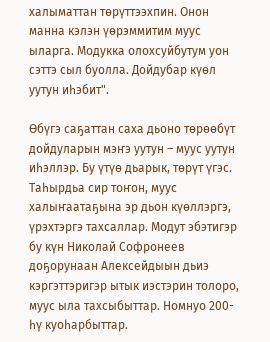халыматтан төрүттээхпин. Онон манна кэлэн үөрэммитим муус ыларга. Модукка олохсуйбутум уон сэттэ сыл буолла. Дойдубар күөл уутун иһэбит".

Өбүгэ саҕаттан саха дьоно төрөөбүт дойдуларын мэҥэ уутун – муус уутун иһэллэр. Бу үтүө дьарык, төрүт үгэс. Таһырдьа сир тоҥон, муус халыҥаатаҕына эр дьон күөллэргэ, үрэхтэргэ тахсаллар. Модут эбэтигэр бу күн Николай Софронеев доҕорунаан Алексейдыын дьиэ кэргэттэригэр ытык иэстэрин толоро, муус ыла тахсыбыттар. Номнуо 200-һү куоһарбыттар.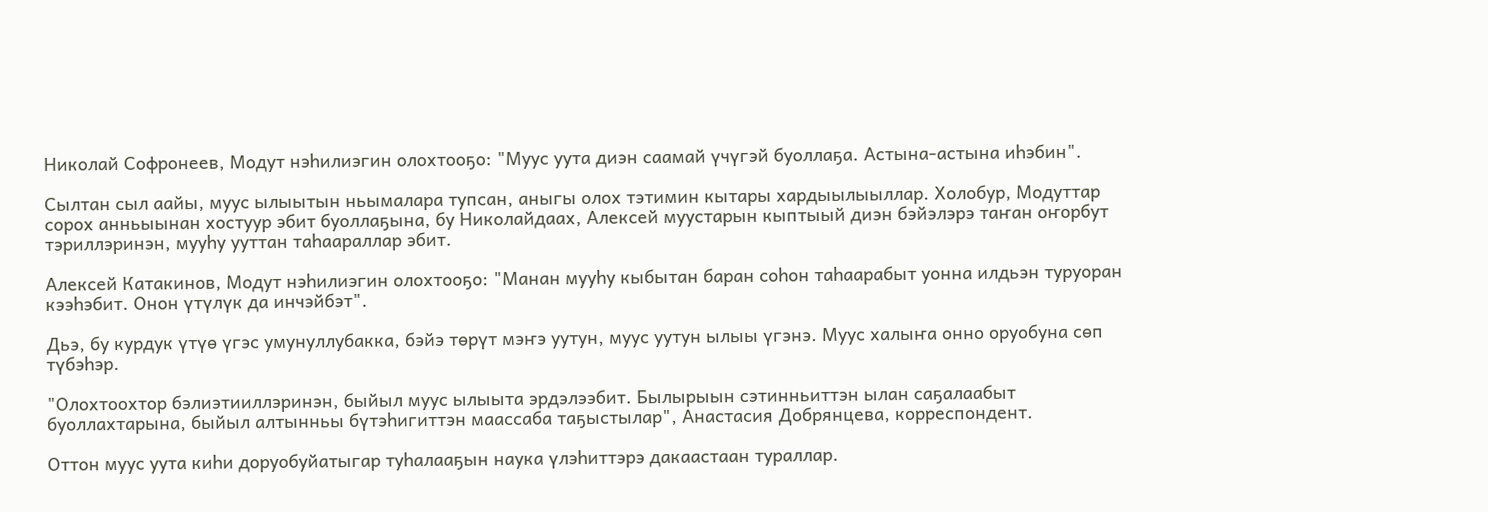Николай Софронеев, Модут нэһилиэгин олохтооҕо: "Муус уута диэн саамай үчүгэй буоллаҕа. Астына-астына иһэбин".

Сылтан сыл аайы, муус ылыытын ньымалара тупсан, аныгы олох тэтимин кытары хардыылыыллар. Холобур, Модуттар сорох анньыынан хостуур эбит буоллаҕына, бу Николайдаах, Алексей муустарын кыптыый диэн бэйэлэрэ таҥан оҥорбут тэриллэринэн, мууһу ууттан таһаараллар эбит.

Алексей Катакинов, Модут нэһилиэгин олохтооҕо: "Манан мууһу кыбытан баран соһон таһаарабыт уонна илдьэн туруоран кээһэбит. Онон үтүлүк да инчэйбэт".

Дьэ, бу курдук үтүө үгэс умунуллубакка, бэйэ төрүт мэҥэ уутун, муус уутун ылыы үгэнэ. Муус халыҥа онно оруобуна сөп түбэһэр.

"Олохтоохтор бэлиэтииллэринэн, быйыл муус ылыыта эрдэлээбит. Былырыын сэтинньиттэн ылан саҕалаабыт буоллахтарына, быйыл алтынньы бүтэһигиттэн маассаба таҕыстылар", Анастасия Добрянцева, корреспондент.

Оттон муус уута киһи доруобуйатыгар туһалааҕын наука үлэһиттэрэ дакаастаан тураллар.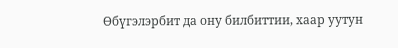Өбүгэлэрбит да ону билбиттии, хаар уутун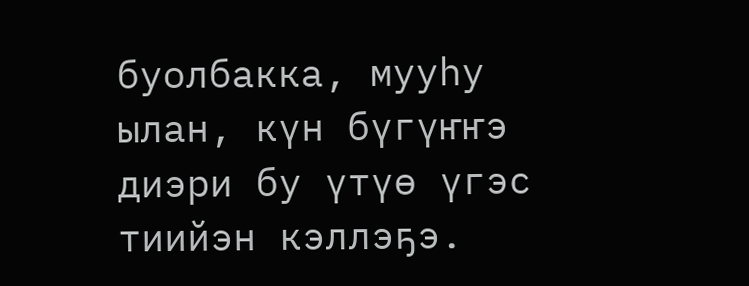буолбакка, мууһу ылан, күн бүгүҥҥэ диэри бу үтүө үгэс тиийэн кэллэҕэ.